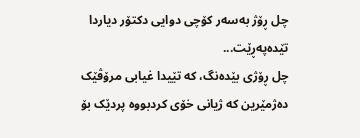چل ڕۆژ بەسەر کۆچی دوایی دکتۆر دیاردا تێدەپەڕێت...
چل ڕۆژی بێدەنگ، کە تێیدا غیابی مرۆڤێک دەژمێرین کە ژیانی خۆی کردبووە پردێک بۆ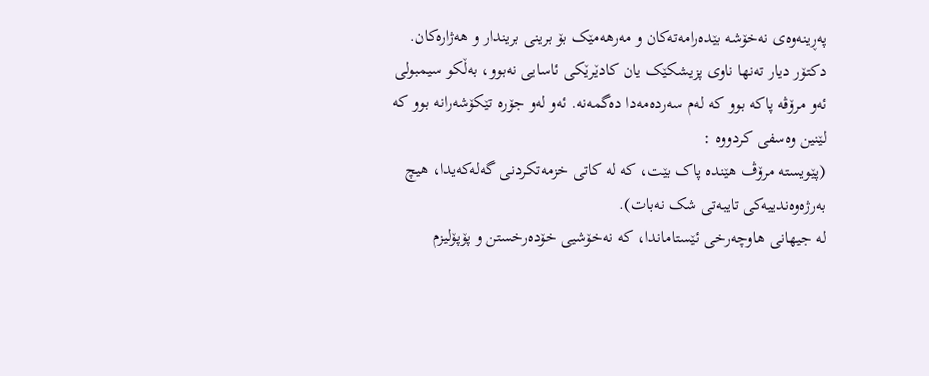پەڕینەوەی نەخۆشە بێدەرامەتەکان و مەرھەمێک بۆ برینی بریندار و ھەژارەکان.
دکتۆر دیار تەنھا ناوی پزیشکێک یان کادێرێکی ئاسایی نەبوو، بەڵکو سیمبولی ئەو مرۆڤە پاکە بوو کە لەم سەردەمەدا دەگمەنە. ئەو لەو جۆرە تێکۆشەرانە بوو کە لێنین وەسفی کردووە :
(پێویستە مرۆڤ ھێندە پاک بێت، کە لە کاتی خزمەتکردنی گەلەکەیدا، ھیچ بەرژەوەندییەکی تایبەتی شک نەبات).
لە جیھانی ھاوچەرخی ئێستاماندا، کە نەخۆشیی خۆدەرخستن و پۆپۆلیزم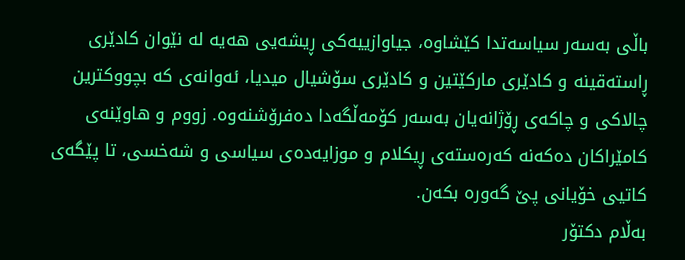باڵی بەسەر سیاسەتدا کێشاوە، جیاوازییەکی ڕیشەیی ھەیە لە نێوان کادێری ڕاستەقینە و کادێری مارکێتین و کادێری سۆشیال میدیا، ئەوانەی کە بچووکترین چالاکی و چاکەی ڕۆژانەیان بەسەر کۆمەڵگەدا دەفرۆشنەوە. زووم و ھاوێنەی کامێراکان دەکەنە کەرەستەی ڕیکلام و موزایەدەی سیاسی و شەخسی، تا پێگەی کاتیی خۆیانی پێ گەورە بکەن.
بەڵام دکتۆر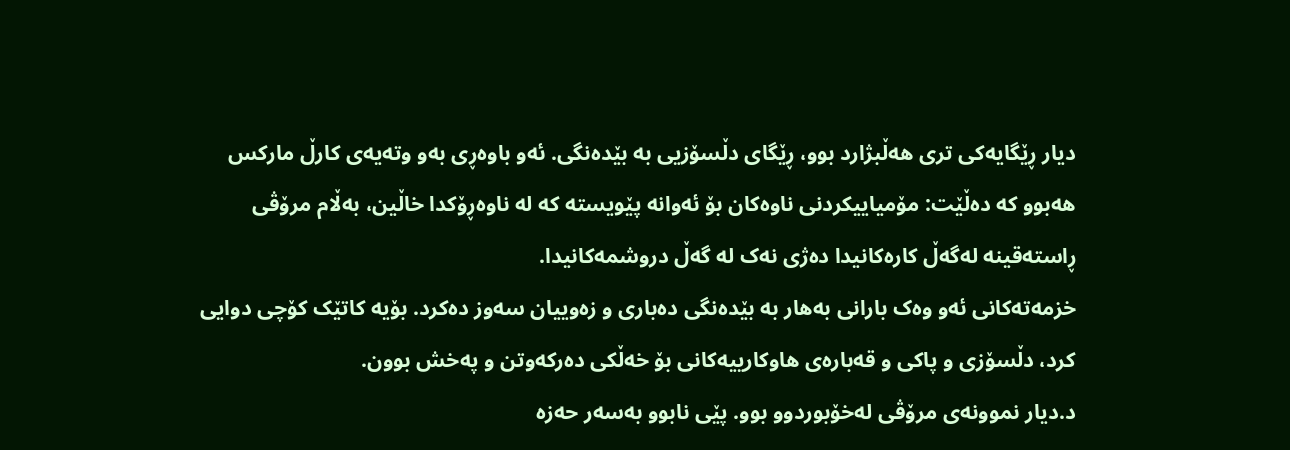دیار ڕێگایەکی تری ھەڵبژارد بوو، ڕێگای دڵسۆزیی بە بێدەنگی. ئەو باوەڕی بەو وتەیەی کارڵ مارکس ھەبوو کە دەڵێت: مۆمیاییکردنی ناوەکان بۆ ئەوانە پێویستە کە لە ناوەڕۆکدا خاڵین، بەڵام مرۆڤی ڕاستەقینە لەگەڵ کارەکانیدا دەژی نەک لە گەڵ دروشمەکانیدا.
خزمەتەکانی ئەو وەک بارانی بەھار بە بێدەنگی دەباری و زەوییان سەوز دەکرد. بۆیە کاتێک کۆچی دوایی کرد، دڵسۆزی و پاکی و قەبارەی ھاوکارییەکانی بۆ خەڵکی دەرکەوتن و پەخش بوون.
د.دیار نموونەی مرۆڤی لەخۆبوردوو بوو. پێی نابوو بەسەر حەزە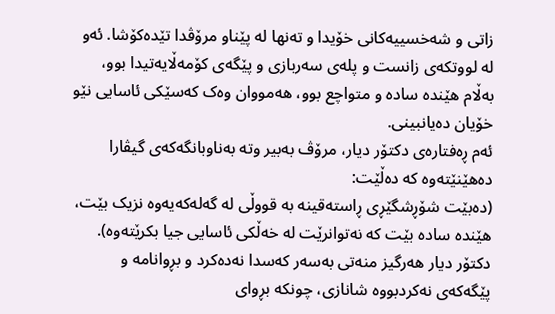زاتی و شەخسییەکانی خۆیدا و تەنھا لە پێناو مرۆڤدا تێدەکۆشا. ئەو لە لووتکەی زانست و پلەی سەربازی و پێگەی کۆمەڵایەتیدا بوو، بەڵام ھێندە سادە و متواچع بوو، ھەمووان وەک کەسێکی ئاسایی نێو خۆیان دەیانبینی.
ئەم ڕەفتارەی دکتۆر دیار، مرۆڤ بەبیر وتە بەناوبانگەکەی گیڤارا دەھێنێتەوە کە دەڵێت:
(دەبێت شۆڕشگێڕی ڕاستەقینە بە قووڵی لە گەلەکەیەوە نزیک بێت، ھێندە سادە بێت کە نەتوانرێت لە خەڵکی ئاسایی جیا بکرێتەوە).
دکتۆر دیار ھەرگیز منەتی بەسەر کەسدا نەدەکرد و بڕوانامە و پێگەکەی نەکردبووە شانازی، چونکە بڕوای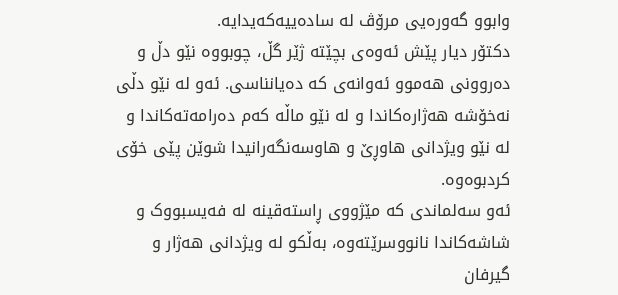وابوو گەورەیی مرۆڤ لە سادەییەکەیدایە.
دکتۆر دیار پێش ئەوەی بچێتە ژێر گڵ، چوبووە نێو دڵ و دەروونی ھەموو ئەوانەی کە دەیانناسی. ئەو لە نێو دڵی نەخۆشە ھەژارەکاندا و لە نێو ماڵە کەم دەرامەتەکاندا و لە نێو ویژدانی ھاوڕێ و ھاوسەنگەرانیدا شوێن پێی خۆی کردبوەوە.
ئەو سەلماندی کە مێژووی ڕاستەقینە لە فەیسبووک و شاشەکاندا نانووسرێتەوە، بەڵکو لە ویژدانی ھەژار و گیرفان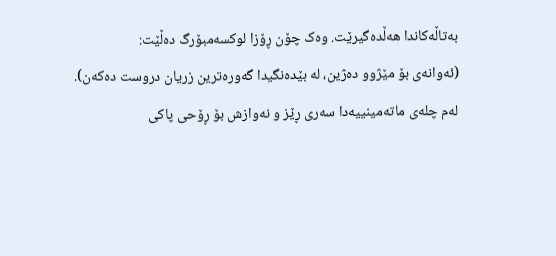بەتاڵەکاندا ھەڵدەگیرێت. وەک چۆن ڕۆزا لوکسەمبۆرگ دەڵێت:
(ئەوانەی بۆ مێژوو دەژین، لە بێدەنگیدا گەورەترین زریان دروست دەکەن).
لەم چلەی ماتەمینییەدا سەری ڕێز و نەوازش بۆ ڕۆحی پاکی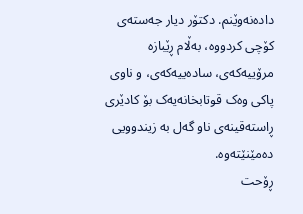دادەنەوێنم. دکتۆر دیار جەستەی کۆچی کردووە، بەڵام ڕێبازە مرۆییەکەی، سادەییەکەی، و ناوی پاکی وەک قوتابخانەیەک بۆ کادێری ڕاستەقینەی ناو گەل بە زیندوویی دەمێنێتەوە.
ڕۆحت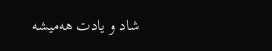شاد و یادت ھەمیشە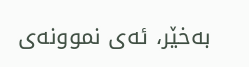بەخێر، ئەی نموونەی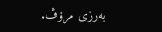بەرزی مرۆڤ.